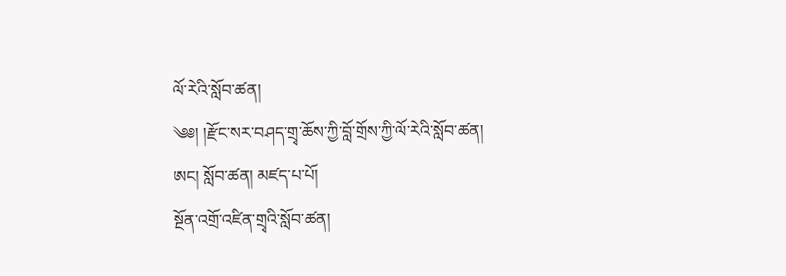ལོ་རེའི་སློབ་ཚན།
༄༅། །རྫོང་སར་བཤད་གྲྭ་ཆོས་ཀྱི་བློ་གྲོས་ཀྱི་ལོ་རེའི་སློབ་ཚན།
ཨང། སློབ་ཚན། མཛད་པ་པོ།
སྔོན་འགྲོ་འཛིན་གྲྭའི་སློབ་ཚན།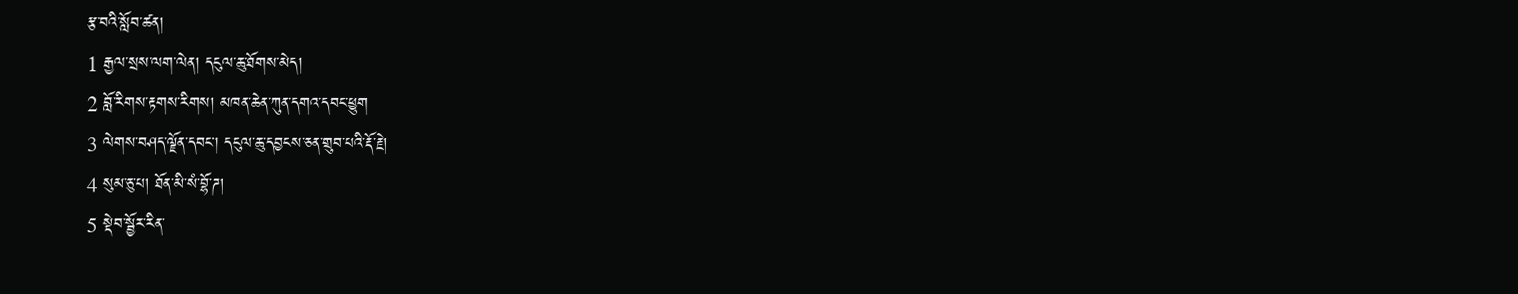རྩ་བའི་སློབ་ཚན།
1 རྒྱལ་སྲས་ལག་ལེན། དངུལ་ཆུ་ཐོགས་མེད།
2 བློ་རིགས་རྟགས་རིགས། མཁན་ཆེན་ཀུན་དགའ་དབང་ཕྱུག
3 ལེགས་བཤད་ལྗོན་དབང། དངུལ་ཆུ་དབྱངས་ཅན་གྲུབ་པའི་རྡོ་རྗེ།
4 སུམ་ཅུ་པ། ཐོན་མི་སཾ་བྷོ་ཌ།
5 སྡེབ་སྦྱོར་རིན་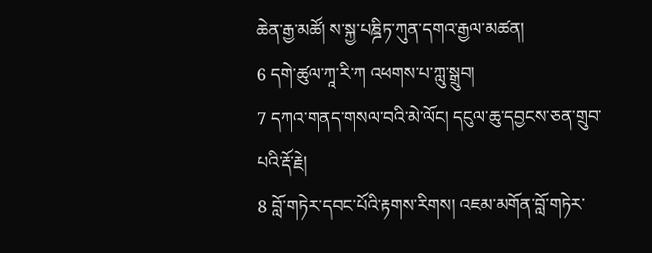ཆེན་རྒྱ་མཚོ། ས་སྐྱ་པཎྜིཏ་ཀུན་དགའ་རྒྱལ་མཚན།
6 དགེ་ཚུལ་ཀཱ་རི་ཀ འཕགས་པ་ཀླུ་སྒྲུབ།
7 དཀའ་གནད་གསལ་བའི་མེ་ལོང། དངུལ་ཆུ་དབྱངས་ཅན་གྲུབ་པའི་རྡོ་རྗེ།
8 བློ་གཏེར་དབང་པོའི་རྟགས་རིགས། འཇམ་མགོན་བློ་གཏེར་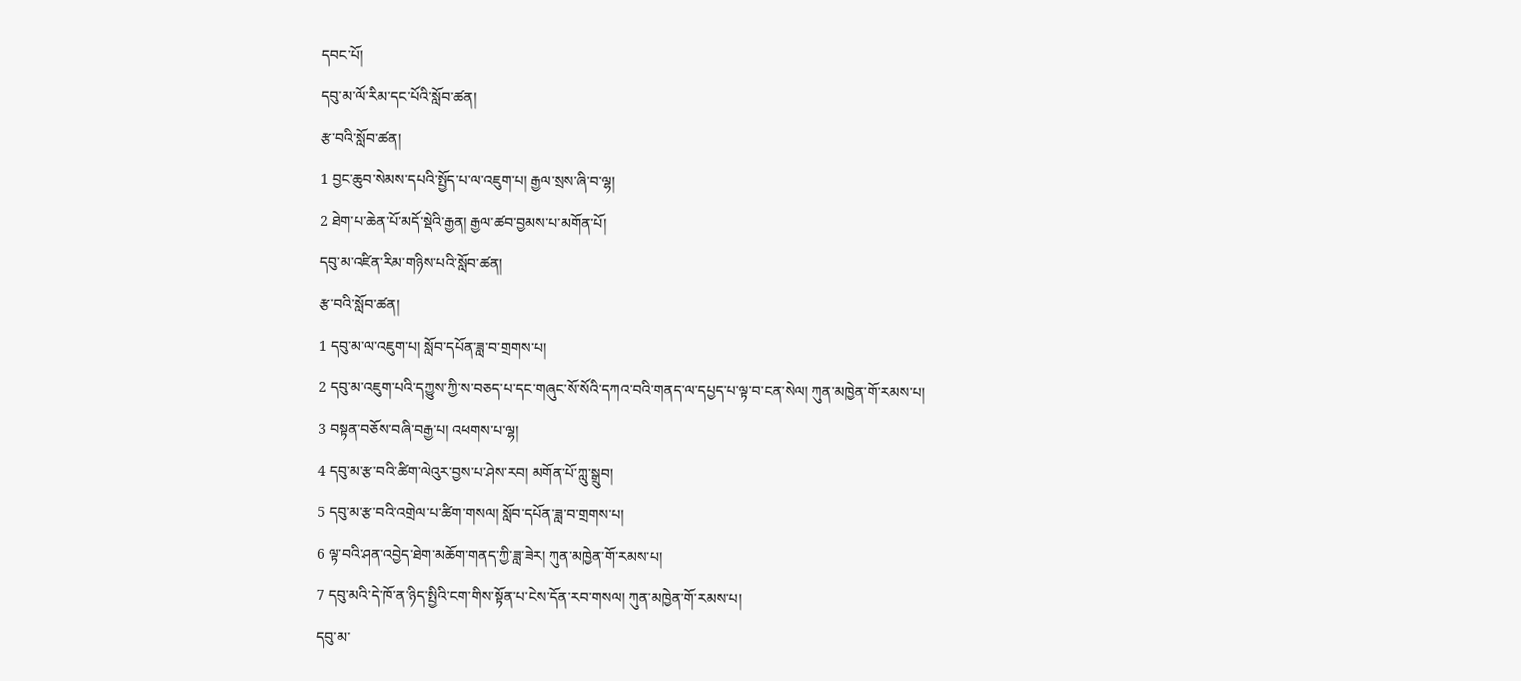དབང་པོ།
དབུ་མ་ལོ་རིམ་དང་པོའི་སློབ་ཚན།
རྩ་བའི་སློབ་ཚན།
1 བྱང་ཆུབ་སེམས་དཔའི་སྤྱོད་པ་ལ་འཇུག་པ། རྒྱལ་སྲས་ཞི་བ་ལྷ།
2 ཐེག་པ་ཆེན་པོ་མདོ་སྡེའི་རྒྱན། རྒྱལ་ཚབ་བྱམས་པ་མགོན་པོ།
དབུ་མ་འཛིན་རིམ་གཉིས་པའི་སློབ་ཚན།
རྩ་བའི་སློབ་ཚན།
1 དབུ་མ་ལ་འཇུག་པ། སློབ་དཔོན་ཟླ་བ་གྲགས་པ།
2 དབུ་མ་འཇུག་པའི་དཀྱུས་ཀྱི་ས་བཅད་པ་དང་གཞུང་སོ་སོའི་དཀའ་བའི་གནད་ལ་དཔྱད་པ་ལྟ་བ་ངན་སེལ། ཀུན་མཁྱེན་གོ་རམས་པ།
3 བསྟན་བཅོས་བཞི་བརྒྱ་པ། འཕགས་པ་ལྷ།
4 དབུ་མ་རྩ་བའི་ཚིག་ལེའུར་བྱས་པ་ཤེས་རབ། མགོན་པོ་ཀླུ་སྒྲུབ།
5 དབུ་མ་རྩ་བའི་འགྲེལ་པ་ཚིག་གསལ། སློབ་དཔོན་ཟླ་བ་གྲགས་པ།
6 ལྟ་བའི་ཤན་འབྱེད་ཐེག་མཆོག་གནད་ཀྱི་ཟླ་ཟེར། ཀུན་མཁྱེན་གོ་རམས་པ།
7 དབུ་མའི་དེ་ཁོ་ན་ཉིད་སྤྱིའི་ངག་གིས་སྟོན་པ་ངེས་དོན་རབ་གསལ། ཀུན་མཁྱེན་གོ་རམས་པ།
དབུ་མ་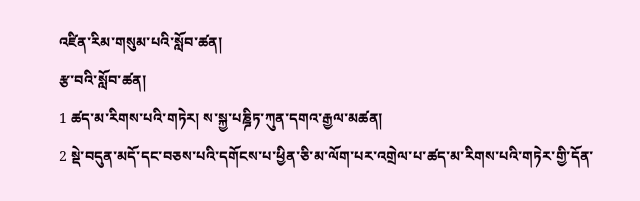འཛིན་རིམ་གསུམ་པའི་སློབ་ཚན།
རྩ་བའི་སློབ་ཚན།
1 ཚད་མ་རིགས་པའི་གཏེར། ས་སྐྱ་པཎྜིཏ་ཀུན་དགའ་རྒྱལ་མཚན།
2 སྡེ་བདུན་མདོ་དང་བཅས་པའི་དགོངས་པ་ཕྱིན་ཅི་མ་ལོག་པར་འགྲེལ་པ་ཚད་མ་རིགས་པའི་གཏེར་གྱི་དོན་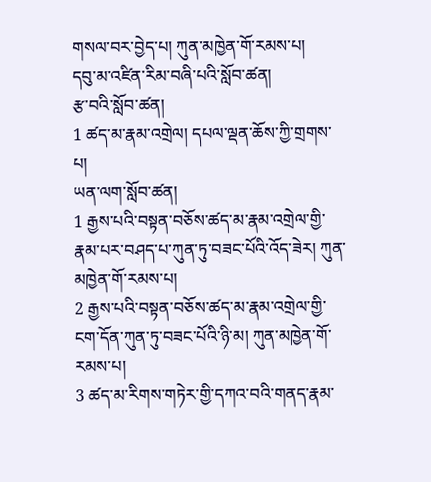གསལ་བར་བྱེད་པ། ཀུན་མཁྱེན་གོ་རམས་པ།
དབུ་མ་འཛིན་རིམ་བཞི་པའི་སློབ་ཚན།
རྩ་བའི་སློབ་ཚན།
1 ཚད་མ་རྣམ་འགྲེལ། དཔལ་ལྡན་ཆོས་ཀྱི་གྲགས་པ།
ཡན་ལག་སློབ་ཚན།
1 རྒྱས་པའི་བསྟན་བཅོས་ཚད་མ་རྣམ་འགྲེལ་གྱི་རྣམ་པར་བཤད་པ་ཀུན་ཏུ་བཟང་པོའི་འོད་ཟེར། ཀུན་མཁྱེན་གོ་རམས་པ།
2 རྒྱས་པའི་བསྟན་བཅོས་ཚད་མ་རྣམ་འགྲེལ་གྱི་ངག་དོན་ཀུན་ཏུ་བཟང་པོའི་ཉི་མ། ཀུན་མཁྱེན་གོ་རམས་པ།
3 ཚད་མ་རིགས་གཏེར་གྱི་དཀའ་བའི་གནད་རྣམ་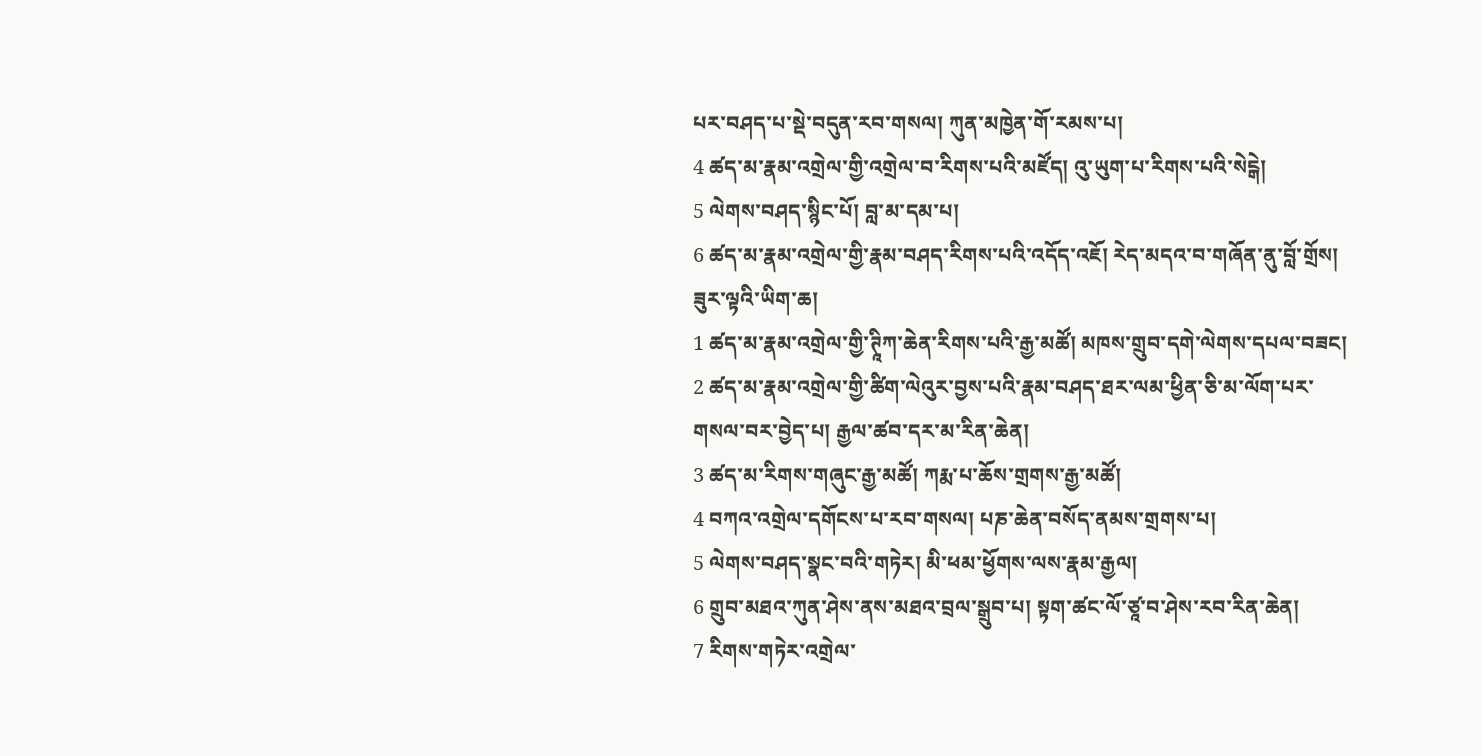པར་བཤད་པ་སྡེ་བདུན་རབ་གསལ། ཀུན་མཁྱེན་གོ་རམས་པ།
4 ཚད་མ་རྣམ་འགྲེལ་གྱི་འགྲེལ་བ་རིགས་པའི་མཛོད། འུ་ཡུག་པ་རིགས་པའི་སེངྒེ།
5 ལེགས་བཤད་སྙིང་པོ། བླ་མ་དམ་པ།
6 ཚད་མ་རྣམ་འགྲེལ་གྱི་རྣམ་བཤད་རིགས་པའི་འདོད་འཇོ། རེད་མདའ་བ་གཞོན་ནུ་བློ་གྲོས།
ཟུར་ལྟའི་ཡིག་ཆ།
1 ཚད་མ་རྣམ་འགྲེལ་གྱི་ཊཱིཀ་ཆེན་རིགས་པའི་རྒྱ་མཚོ། མཁས་གྲུབ་དགེ་ལེགས་དཔལ་བཟང།
2 ཚད་མ་རྣམ་འགྲེལ་གྱི་ཚིག་ལེའུར་བྱས་པའི་རྣམ་བཤད་ཐར་ལམ་ཕྱིན་ཅི་མ་ལོག་པར་གསལ་བར་བྱེད་པ། རྒྱལ་ཚབ་དར་མ་རིན་ཆེན།
3 ཚད་མ་རིགས་གཞུང་རྒྱ་མཚོ། ཀརྨ་པ་ཆོས་གྲགས་རྒྱ་མཚོ།
4 བཀའ་འགྲེལ་དགོངས་པ་རབ་གསལ། པཎ་ཆེན་བསོད་ནམས་གྲགས་པ།
5 ལེགས་བཤད་སྣང་བའི་གཏེར། མི་ཕམ་ཕྱོགས་ལས་རྣམ་རྒྱལ།
6 གྲུབ་མཐའ་ཀུན་ཤེས་ནས་མཐའ་བྲལ་སྒྲུབ་པ། སྟག་ཚང་ལོ་ཙཱ་བ་ཤེས་རབ་རིན་ཆེན།
7 རིགས་གཏེར་འགྲེལ་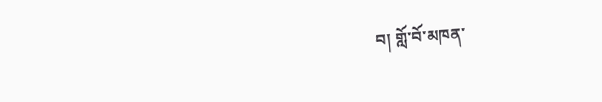བ། གློ་བོ་མཁན་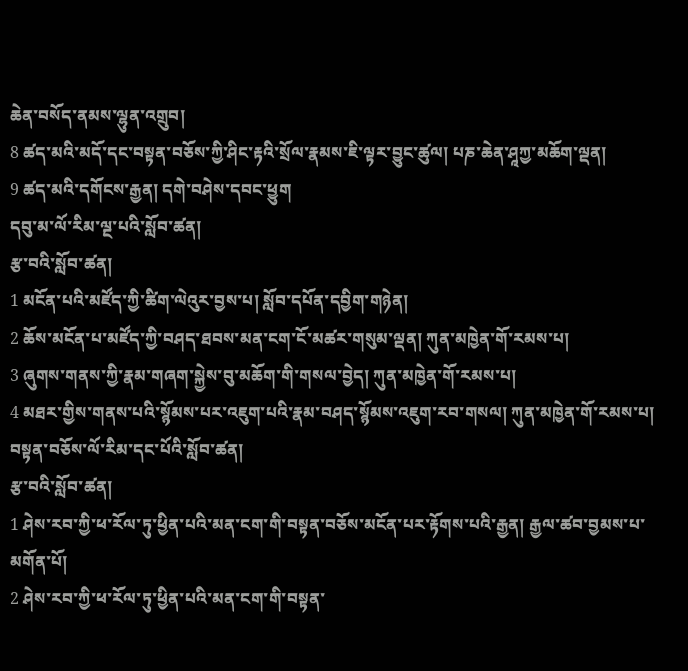ཆེན་བསོད་ནམས་ལྷུན་འགྲུབ།
8 ཚད་མའི་མདོ་དང་བསྟན་བཅོས་ཀྱི་ཤིང་རྟའི་སྲོལ་རྣམས་ཇི་ལྟར་བྱུང་ཚུལ། པཎ་ཆེན་ཤཱཀྱ་མཆོག་ལྡན།
9 ཚད་མའི་དགོངས་རྒྱན། དགེ་བཤེས་དབང་ཕྱུག
དབུ་མ་ལོ་རིམ་ལྔ་པའི་སློབ་ཚན།
རྩ་བའི་སློབ་ཚན།
1 མངོན་པའི་མཛོད་ཀྱི་ཚིག་ལེའུར་བྱས་པ། སློབ་དཔོན་དབྱིག་གཉེན།
2 ཆོས་མངོན་པ་མཛོད་ཀྱི་བཤད་ཐབས་མན་ངག་ངོ་མཚར་གསུམ་ལྡན། ཀུན་མཁྱེན་གོ་རམས་པ།
3 ཞུགས་གནས་ཀྱི་རྣམ་གཞག་སྐྱེས་བུ་མཆོག་གི་གསལ་བྱེད། ཀུན་མཁྱེན་གོ་རམས་པ།
4 མཐར་གྱིས་གནས་པའི་སྙོམས་པར་འཇུག་པའི་རྣམ་བཤད་སྙོམས་འཇུག་རབ་གསལ། ཀུན་མཁྱེན་གོ་རམས་པ།
བསྟན་བཅོས་ལོ་རིམ་དང་པོའི་སློབ་ཚན།
རྩ་བའི་སློབ་ཚན།
1 ཤེས་རབ་ཀྱི་ཕ་རོལ་ཏུ་ཕྱིན་པའི་མན་ངག་གི་བསྟན་བཅོས་མངོན་པར་རྟོགས་པའི་རྒྱན། རྒྱལ་ཚབ་བྱམས་པ་མགོན་པོ།
2 ཤེས་རབ་ཀྱི་ཕ་རོལ་ཏུ་ཕྱིན་པའི་མན་ངག་གི་བསྟན་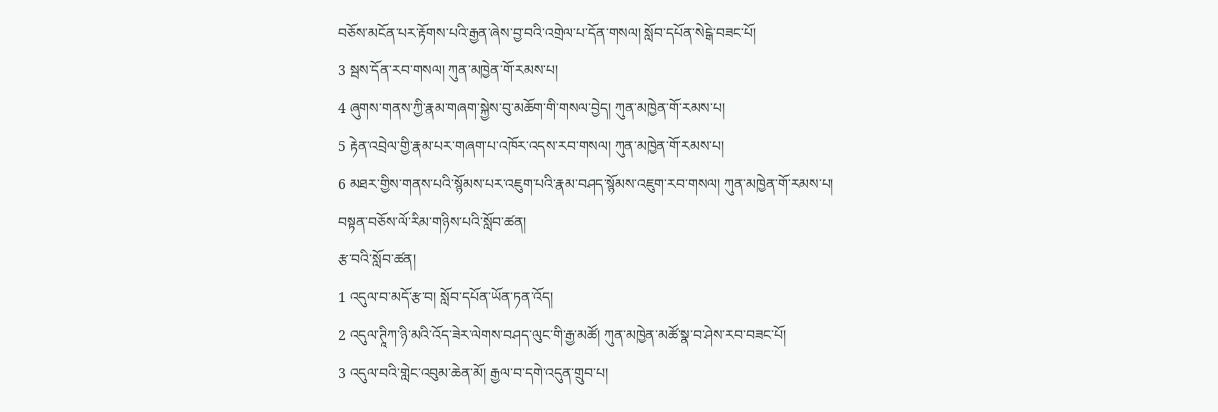བཅོས་མངོན་པར་རྟོགས་པའི་རྒྱན་ཞེས་བྱ་བའི་འགྲེལ་པ་དོན་གསལ། སློབ་དཔོན་སེངྒེ་བཟང་པོ།
3 སྦས་དོན་རབ་གསལ། ཀུན་མཁྱེན་གོ་རམས་པ།
4 ཞུགས་གནས་ཀྱི་རྣམ་གཞག་སྐྱེས་བུ་མཆོག་གི་གསལ་བྱེད། ཀུན་མཁྱེན་གོ་རམས་པ།
5 རྟེན་འབྲེལ་གྱི་རྣམ་པར་གཞག་པ་འཁོར་འདས་རབ་གསལ། ཀུན་མཁྱེན་གོ་རམས་པ།
6 མཐར་གྱིས་གནས་པའི་སྙོམས་པར་འཇུག་པའི་རྣམ་བཤད་སྙོམས་འཇུག་རབ་གསལ། ཀུན་མཁྱེན་གོ་རམས་པ།
བསྟན་བཅོས་ལོ་རིམ་གཉིས་པའི་སློབ་ཚན།
རྩ་བའི་སློབ་ཚན།
1 འདུལ་བ་མདོ་རྩ་བ། སློབ་དཔོན་ཡོན་ཏན་འོད།
2 འདུལ་ཊཱིཀ་ཉི་མའི་འོད་ཟེར་ལེགས་བཤད་ལུང་གི་རྒྱ་མཚོ། ཀུན་མཁྱེན་མཚོ་སྣ་བ་ཤེས་རབ་བཟང་པོ།
3 འདུལ་བའི་གླེང་འབུམ་ཆེན་མོ། རྒྱལ་བ་དགེ་འདུན་གྲུབ་པ།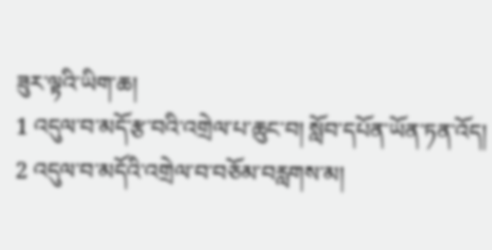ཟུར་ལྟའི་ཡིག་ཆ།
1 འདུལ་བ་མདོ་རྩ་བའི་འགྲེལ་པ་ཆུང་བ། སློབ་དཔོན་ཡོན་ཏན་འོད།
2 འདུལ་བ་མདོའི་འགྲེལ་བ་བཅོམ་བརླགས་མ།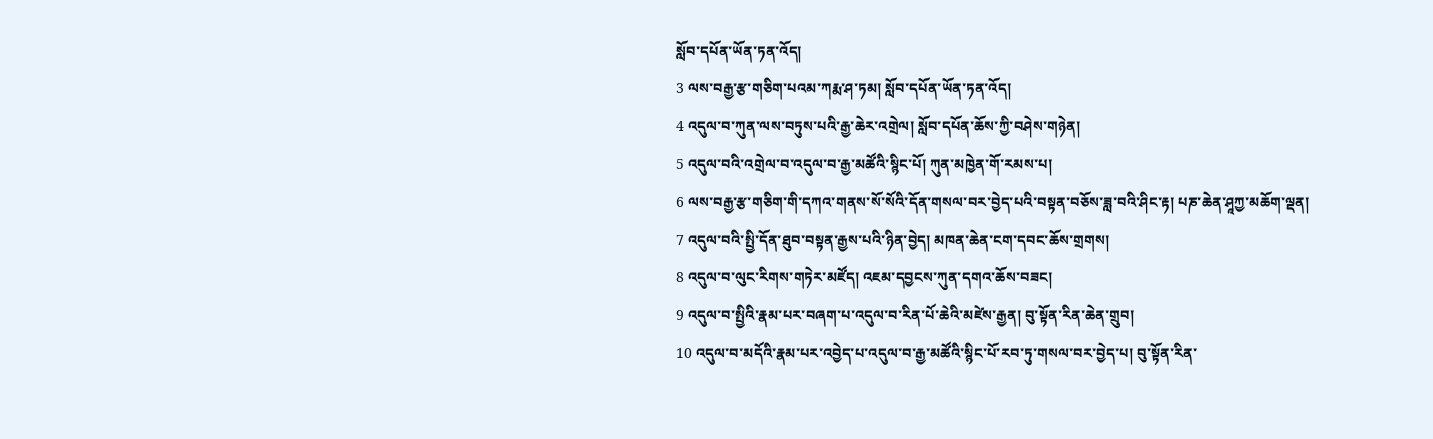སློབ་དཔོན་ཡོན་ཏན་འོད།
3 ལས་བརྒྱ་རྩ་གཅིག་པའམ་ཀརྨ་ཤ་ཏམ། སློབ་དཔོན་ཡོན་ཏན་འོད།
4 འདུལ་བ་ཀུན་ལས་བཏུས་པའི་རྒྱ་ཆེར་འགྲེལ། སློབ་དཔོན་ཆོས་ཀྱི་བཤེས་གཉེན།
5 འདུལ་བའི་འགྲེལ་བ་འདུལ་བ་རྒྱ་མཚོའི་སྙིང་པོ། ཀུན་མཁྱེན་གོ་རམས་པ།
6 ལས་བརྒྱ་རྩ་གཅིག་གི་དཀའ་གནས་སོ་སོའི་དོན་གསལ་བར་བྱེད་པའི་བསྟན་བཅོས་ཟླ་བའི་ཤིང་རྟ། པཎ་ཆེན་ཤཱཀྱ་མཆོག་ལྡན།
7 འདུལ་བའི་སྤྱི་དོན་ཐུབ་བསྟན་རྒྱས་པའི་ཉིན་བྱེད། མཁན་ཆེན་ངག་དབང་ཆོས་གྲགས།
8 འདུལ་བ་ལུང་རིགས་གཏེར་མཛོད། འཇམ་དབྱངས་ཀུན་དགའ་ཆོས་བཟང།
9 འདུལ་བ་སྤྱིའི་རྣམ་པར་བཞག་པ་འདུལ་བ་རིན་པོ་ཆེའི་མཛེས་རྒྱན། བུ་སྟོན་རིན་ཆེན་གྲུབ།
10 འདུལ་བ་མདོའི་རྣམ་པར་འབྱེད་པ་འདུལ་བ་རྒྱ་མཚོའི་སྙིང་པོ་རབ་ཏུ་གསལ་བར་བྱེད་པ། བུ་སྟོན་རིན་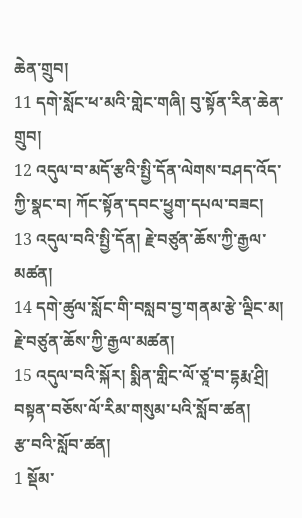ཆེན་གྲུབ།
11 དགེ་སློང་ཕ་མའི་གླེང་གཞི། བུ་སྟོན་རིན་ཆེན་གྲུབ།
12 འདུལ་བ་མདོ་རྩའི་སྤྱི་དོན་ལེགས་བཤད་འོད་ཀྱི་སྣང་བ། ཀོང་སྟོན་དབང་ཕྱུག་དཔལ་བཟང།
13 འདུལ་བའི་སྤྱི་དོན། རྗེ་བཙུན་ཆོས་ཀྱི་རྒྱལ་མཚན།
14 དགེ་ཚུལ་སློང་གི་བསླབ་བྱ་གནམ་རྩེ་ལྡིང་མ། རྗེ་བཙུན་ཆོས་ཀྱི་རྒྱལ་མཚན།
15 འདུལ་བའི་སྐོར། སྨིན་གླིང་ལོ་ཙཱ་བ་དྷརྨ་ཤྲི།
བསྟན་བཅོས་ལོ་རིམ་གསུམ་པའི་སློབ་ཚན།
རྩ་བའི་སློབ་ཚན།
1 སྡོམ་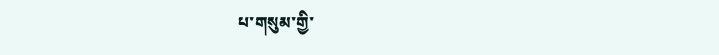པ་གསུམ་གྱི་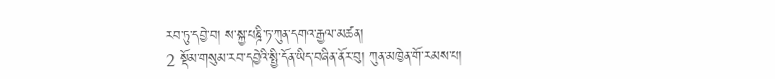རབ་ཏུ་དབྱེ་བ། ས་སྐྱ་པཎྜི་ཏ་ཀུན་དགའ་རྒྱལ་མཚན།
2 སྡོམ་གསུམ་རབ་དབྱེའི་སྤྱི་དོན་ཡིད་བཞིན་ནོར་བུ། ཀུན་མཁྱེན་གོ་རམས་པ།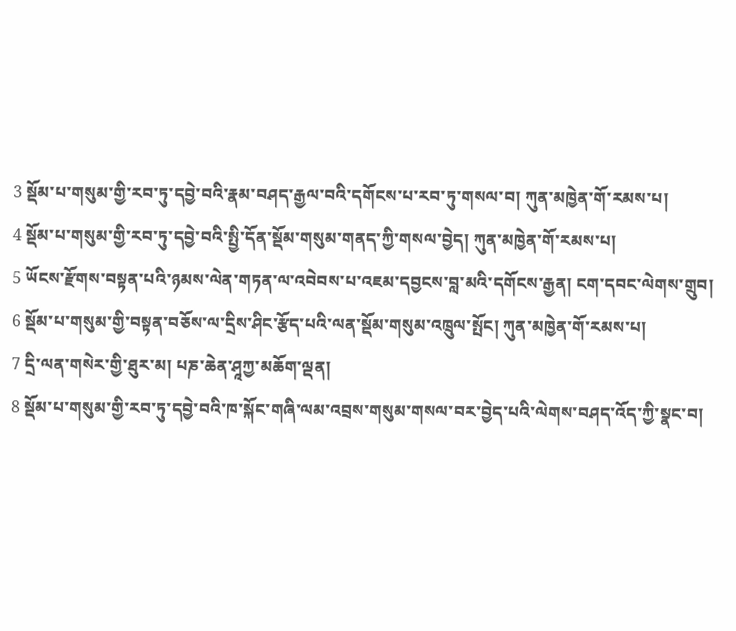3 སྡོམ་པ་གསུམ་གྱི་རབ་ཏུ་དབྱེ་བའི་རྣམ་བཤད་རྒྱལ་བའི་དགོངས་པ་རབ་ཏུ་གསལ་བ། ཀུན་མཁྱེན་གོ་རམས་པ།
4 སྡོམ་པ་གསུམ་གྱི་རབ་ཏུ་དབྱེ་བའི་སྤྱི་དོན་སྡོམ་གསུམ་གནད་ཀྱི་གསལ་བྱེད། ཀུན་མཁྱེན་གོ་རམས་པ།
5 ཡོངས་རྫོགས་བསྟན་པའི་ཉམས་ལེན་གཏན་ལ་འབེབས་པ་འཇམ་དབྱངས་བླ་མའི་དགོངས་རྒྱན། ངག་དབང་ལེགས་གྲུབ།
6 སྡོམ་པ་གསུམ་གྱི་བསྟན་བཅོས་ལ་དྲིས་ཤིང་རྩོད་པའི་ལན་སྡོམ་གསུམ་འཁྲུལ་སྤོང། ཀུན་མཁྱེན་གོ་རམས་པ།
7 དྲི་ལན་གསེར་གྱི་ཐུར་མ། པཎ་ཆེན་ཤཱཀྱ་མཆོག་ལྡན།
8 སྡོམ་པ་གསུམ་གྱི་རབ་ཏུ་དབྱེ་བའི་ཁ་སྐོང་གཞི་ལམ་འབྲས་གསུམ་གསལ་བར་བྱེད་པའི་ལེགས་བཤད་འོད་ཀྱི་སྣང་བ།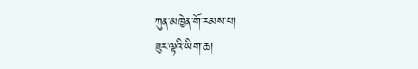ཀུན་མཁྱེན་གོ་རམས་པ།
ཟུར་ལྟའི་ཡིག་ཆ།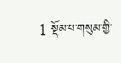1 སྡོམ་པ་གསུམ་གྱི་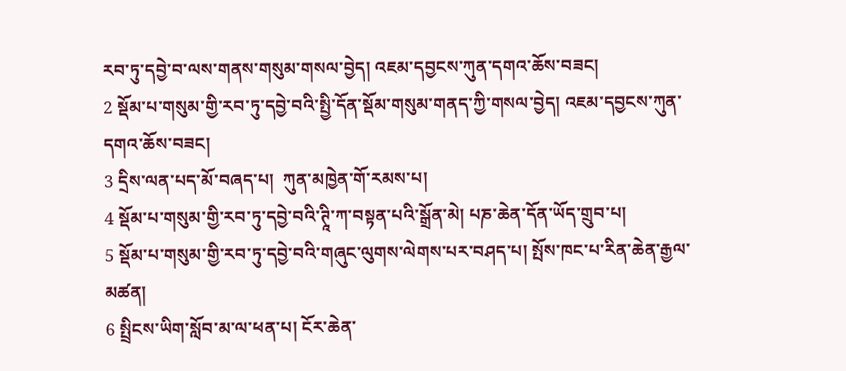རབ་ཏུ་དབྱེ་བ་ལས་གནས་གསུམ་གསལ་བྱེད། འཇམ་དབྱངས་ཀུན་དགའ་ཆོས་བཟང།
2 སྡོམ་པ་གསུམ་གྱི་རབ་ཏུ་དབྱེ་བའི་སྤྱི་དོན་སྡོམ་གསུམ་གནད་ཀྱི་གསལ་བྱེད། འཇམ་དབྱངས་ཀུན་དགའ་ཆོས་བཟང།
3 དྲིས་ལན་པད་མོ་བཞད་པ།  ཀུན་མཁྱེན་གོ་རམས་པ།
4 སྡོམ་པ་གསུམ་གྱི་རབ་ཏུ་དབྱེ་བའི་ཊཱི་ཀ་བསྟན་པའི་སྒྲོན་མེ། པཎ་ཆེན་དོན་ཡོད་གྲུབ་པ།
5 སྡོམ་པ་གསུམ་གྱི་རབ་ཏུ་དབྱེ་བའི་གཞུང་ལུགས་ལེགས་པར་བཤད་པ། སྤོས་ཁང་པ་རིན་ཆེན་རྒྱལ་མཚན།
6 སྤྲིངས་ཡིག་སློབ་མ་ལ་ཕན་པ། ངོར་ཆེན་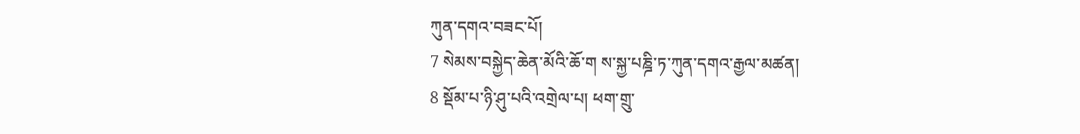ཀུན་དགའ་བཟང་པོ།
7 སེམས་བསྐྱེད་ཆེན་མོའི་ཆོ་ག ས་སྐྱ་པཎྜི་ཏ་ཀུན་དགའ་རྒྱལ་མཚན།
8 སྡོམ་པ་ཉི་ཤུ་པའི་འགྲེལ་པ། ཕག་གྲུ་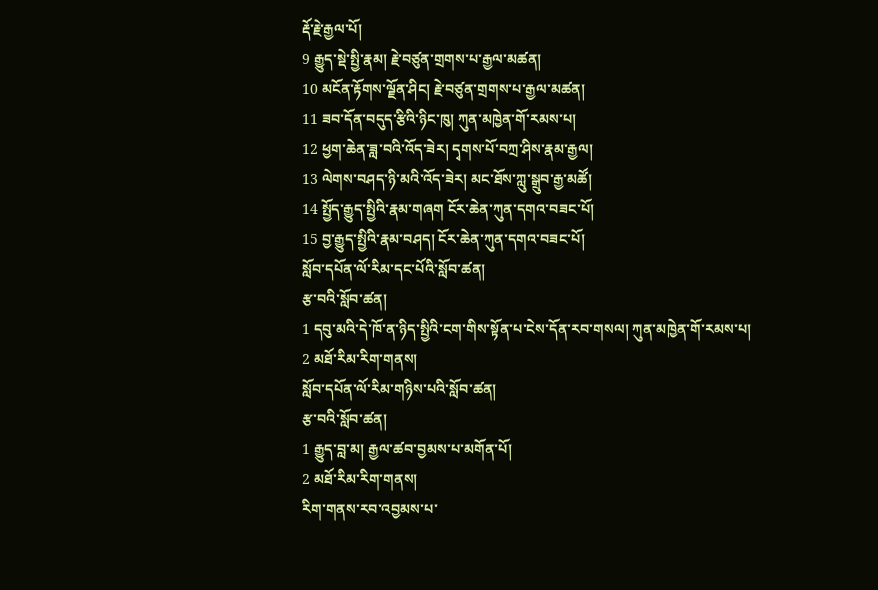རྡོ་རྗེ་རྒྱལ་པོ།
9 རྒྱུད་སྡེ་སྤྱི་རྣམ། རྗེ་བཙུན་གྲགས་པ་རྒྱལ་མཚན།
10 མངོན་རྟོགས་ལྗོན་ཤིང། རྗེ་བཙུན་གྲགས་པ་རྒྱལ་མཚན།
11 ཟབ་དོན་བདུད་རྩིའི་ཉིང་ཁུ། ཀུན་མཁྱེན་གོ་རམས་པ།
12 ཕྱག་ཆེན་ཟླ་བའི་འོད་ཟེར། དྭགས་པོ་བཀྲ་ཤིས་རྣམ་རྒྱལ།
13 ལེགས་བཤད་ཉི་མའི་འོད་ཟེར། མང་ཐོས་ཀླུ་སྒྲུབ་རྒྱ་མཚོ།
14 སྤྱོད་རྒྱུད་སྤྱིའི་རྣམ་གཞག ངོར་ཆེན་ཀུན་དགའ་བཟང་པོ།
15 བྱ་རྒྱུད་སྤྱིའི་རྣམ་བཤད། ངོར་ཆེན་ཀུན་དགའ་བཟང་པོ།
སློབ་དཔོན་ལོ་རིམ་དང་པོའི་སློབ་ཚན།
རྩ་བའི་སློབ་ཚན།
1 དབུ་མའི་དེ་ཁོ་ན་ཉིད་སྤྱིའི་ངག་གིས་སྟོན་པ་ངེས་དོན་རབ་གསལ། ཀུན་མཁྱེན་གོ་རམས་པ།
2 མཐོ་རིམ་རིག་གནས།
སློབ་དཔོན་ལོ་རིམ་གཉིས་པའི་སློབ་ཚན།
རྩ་བའི་སློབ་ཚན།
1 རྒྱུད་བླ་མ། རྒྱལ་ཚབ་བྱམས་པ་མགོན་པོ།
2 མཐོ་རིམ་རིག་གནས།
རིག་གནས་རབ་འབྱམས་པ་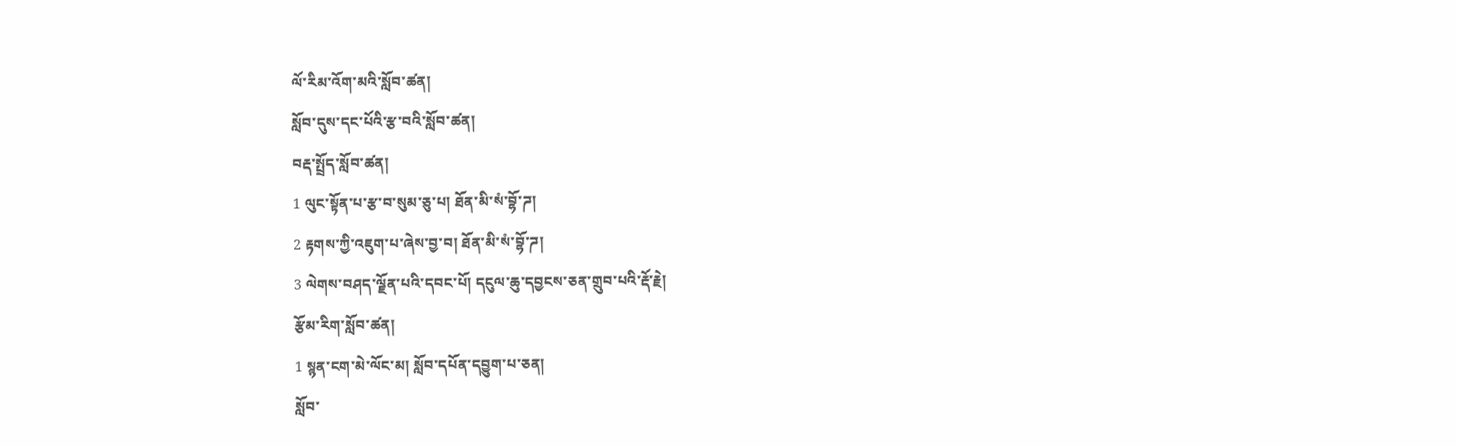ལོ་རིམ་འོག་མའི་སློབ་ཚན།
སློབ་དུས་དང་པོའི་རྩ་བའི་སློབ་ཚན།
བརྡ་སྤྲོད་སློབ་ཚན།
1 ལུང་སྟོན་པ་རྩ་བ་སུམ་ཅུ་པ། ཐོན་མི་སཾ་བྷོ་ཌ།
2 རྟགས་ཀྱི་འཇུག་པ་ཞེས་བྱ་བ། ཐོན་མི་སཾ་བྷོ་ཌ།
3 ལེགས་བཤད་ལྗོན་པའི་དབང་པོ། དངུལ་ཆུ་དབྱངས་ཅན་གྲུབ་པའི་རྡོ་རྗེ།
རྩོམ་རིག་སློབ་ཚན།
1 སྙན་ངག་མེ་ལོང་མ། སློབ་དཔོན་དབྱུག་པ་ཅན།
སློབ་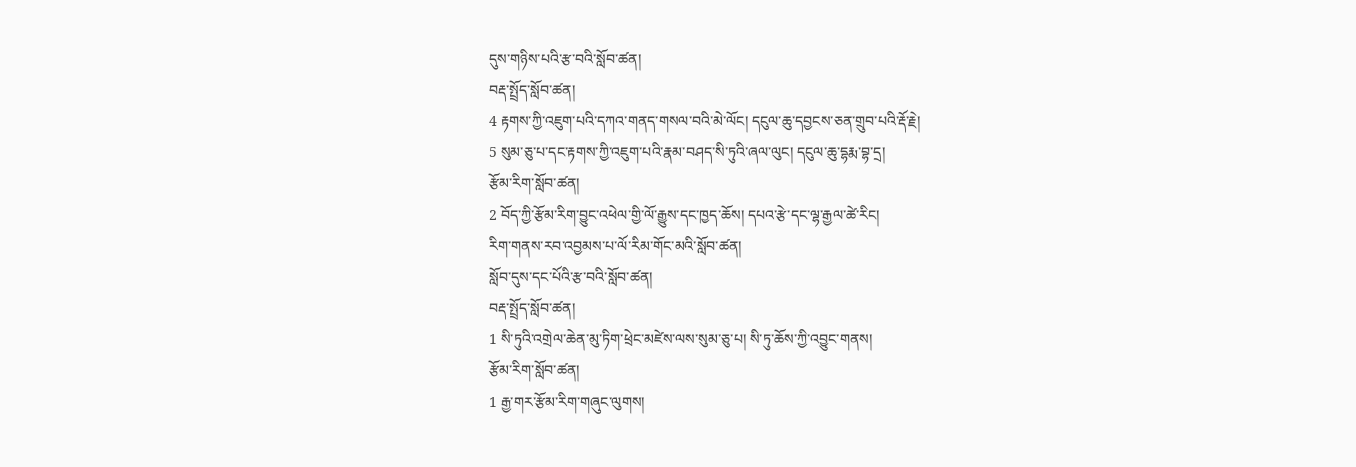དུས་གཉིས་པའི་རྩ་བའི་སློབ་ཚན།
བརྡ་སྤྲོད་སློབ་ཚན།
4 རྟགས་ཀྱི་འཇུག་པའི་དཀའ་གནད་གསལ་བའི་མེ་ལོང། དངུལ་ཆུ་དབྱངས་ཅན་གྲུབ་པའི་རྡོ་རྗེ།
5 སུམ་ཅུ་པ་དང་རྟགས་ཀྱི་འཇུག་པའི་རྣམ་བཤད་སི་ཏུའི་ཞལ་ལུང། དངུལ་ཆུ་དྷརྨ་བྷ་དྲ།
རྩོམ་རིག་སློབ་ཚན།
2 བོད་ཀྱི་རྩོམ་རིག་བྱུང་འཕེལ་གྱི་ལོ་རྒྱུས་དང་ཁྱད་ཆོས། དཔའ་རྩེ་དང་ལྷ་རྒྱལ་ཚེ་རིང།
རིག་གནས་རབ་འབྱམས་པ་ལོ་རིམ་གོང་མའི་སློབ་ཚན།
སློབ་དུས་དང་པོའི་རྩ་བའི་སློབ་ཚན།
བརྡ་སྤྲོད་སློབ་ཚན།
1 སི་ཏུའི་འགྲེལ་ཆེན་མུ་ཏིག་ཕྲེང་མཛེས་ལས་སུམ་ཅུ་པ། སི་ཏུ་ཆོས་ཀྱི་འབྱུང་གནས།
རྩོམ་རིག་སློབ་ཚན།
1 རྒྱ་གར་རྩོམ་རིག་གཞུང་ལུགས།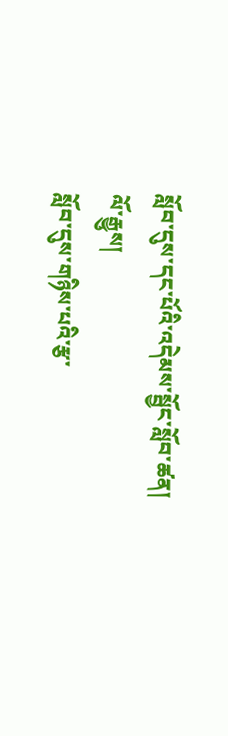སློབ་དུས་དང་པོའི་འདེམས་སྦྱོང་སློབ་ཚན།
ལོ་རྒྱུས།
སློབ་དུས་གཉིས་པའི་རྩ་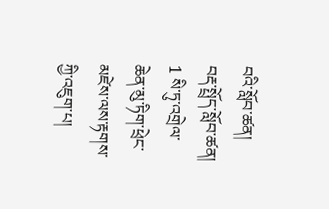བའི་སློབ་ཚན།
བརྡ་སྤྲོད་སློབ་ཚན།
1 སི་ཏུ་འགྲེལ་ཆེན་མུ་ཏིག་ཕྲེང་མཛེས་ལས་རྟགས་ཀྱི་འཇུག་པ།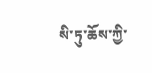སི་ཏུ་ཆོས་ཀྱི་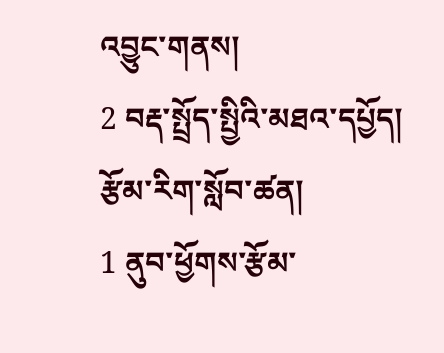འབྱུང་གནས།
2 བརྡ་སྤྲོད་སྤྱིའི་མཐའ་དཔྱོད།
རྩོམ་རིག་སློབ་ཚན།
1 ནུབ་ཕྱོགས་རྩོམ་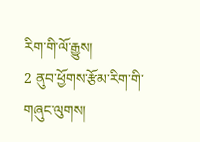རིག་གི་ལོ་རྒྱུས།
2 ནུབ་ཕྱོགས་རྩོམ་རིག་གི་གཞུང་ལུགས།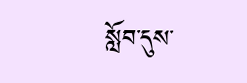སློབ་དུས་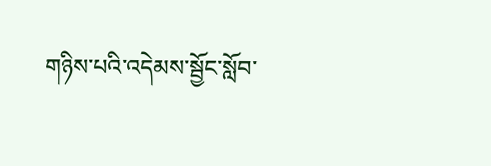གཉིས་པའི་འདེམས་སྦྱོང་སློབ་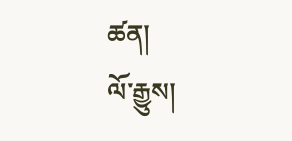ཚན།
ལོ་རྒྱུས།